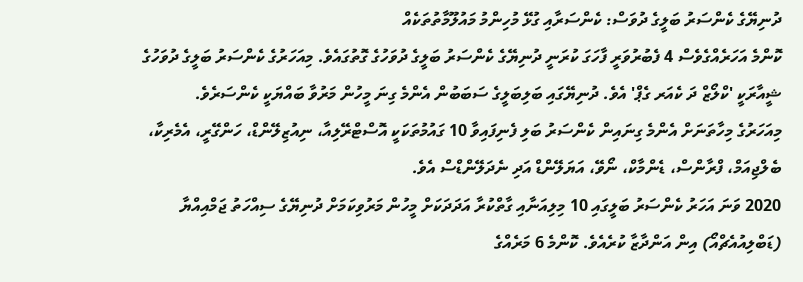ދުނިޔޭގެ ކެންސަރު ބަލީގެ ދުވަސް: ކެންސަރާއި ގުޅޭ މުހިންމު މައުލޫމާތުތަކެއް
ކޮންމެ އަހަރެއްގެވެސް 4 ފެބުރުވަރީ ފާހަގަ ކުރަނީ ދުނިޔޭގެ ކެންސަރު ބަލީގެ ދުވަހުގެ ގޮތުގައެވެ. މިއަހަރުގެ ކެންސަރު ބަލީގެ ދުވަހުގެ ޝީއާރަކީ 'ކްލޯޒް ދަ ކެއަރ ގެޕް' އެވެ. ދުނިޔޭގައި ބަލިބަލީގެ ސަބަބުން އެންމެ ގިނަ މީހުން މަރުވާ ބައްޔަކީ ކެންސަރެވެ.
މިއަހަރުގެ މިހާތަނަށް އެންމެ ގިނައިން ކެންސަރު ބަލި ފެނިފައިވާ 10 ގައުމުތަކަކީ އޮސްޓްރޭލިއާ، ނިއުޒިލޭންޑް، ހަންގޭރީ، އެމެރިކާ، ބެލްޖިއަމް، ފްރާންސް، ޑެންމާކް، ނޯވޭ، އަޔަލޭންޑް އަދި ނެދަލޭންޑްސް އެވެ.
2020 ވަނަ އަހަރު ކެންސަރު ބަލީގައި 10 މިލިއަނާއި ގާތްކުރާ އަދަދަކަށް މީހުން މަރުވިކަމަށް ދުނިޔޭގެ ސިއްހަތު ޖަމްއިއްޔާ (ޑަބްލިއުއެޗްއޯ) އިން އަންދާޒާ ކުރެއެވެ. ކޮންމެ 6 މަރެއްގެ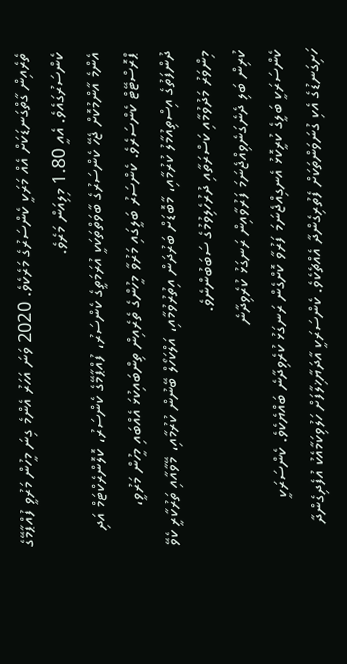ތެރެއިން ގާތްގަނޑަކަށް އެއް މަރަކީ ކެންސަރުގެ މަރެކެވެ. 2020 ވަނަ އަހަރު އެންމެ ގިނަ މީހުން މަރުވީ ފުއްޕާމޭގެ ކެންސަރުގައެވެ. އެއީ 1.80 މިލިއަން މަރެވެ.
އެންމެ އާންމުކޮށް ޖެހޭ ކެންސަރުގެ ބާވަތްތަކަކީ އުރަމަތީގެ ކެންސަރު، ފުއްޕާމޭގެ ކެންސަރު، ކޮލޮންރެކްޓަމް އަދި ޕްރޮސްޓޭޓް ކެންސަރެވެ. ކެންސަރު ބަލީގައި މަރުވާ މީހުންގެ ތެރެއިން ތިންބައިކުޅަ އެއްބައި މީހުން މަރުވީ، ދުންފަތުގެ އިސްތިއުމާލު ކުރުމާއި، މާބޮޑަށް ބަރުދަން އިތުރުވުމާއި، އަލްކަހޯލް ބޭނުން ކުރުމާއި، މޭވާއާއި ތަރުކާރީ ކެވޭ މިންވަރު މަދުވުމާއި ކަސްރަތާއި ދުރުހެލިވުމުގެ ސަބަބުންނެވެ.
ކުރިން ބަލި ދެނެގަނެވިއްޖެނަމަ ފަރުވާއިން ރަނގަޅު ކުރެވިދާނެ
ކެންސަރަކީ ބަލީގެ ކުރީކޮޅު އެނގިއްޖެނަމަ ފަރުވާ ކޮށްގެން ރަނގަޅު ކުރެވިދާނެ ބައްޔެކެވެ. ކެންސަރަކީ ހަށިގަނޑުގެ އެކި ގުނަވަންތަކަށް ފެތުރިގެންދާ އެއްޗެކެވެ. ކެންސަރަކީ އާދަޔާޚިލާފަށް ހަލުވިކަމާއެކު އުފެދިގެންދާ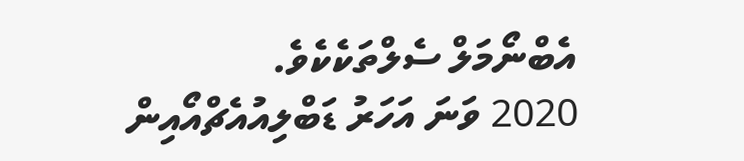އެބްނޯމަލް ސެލްތަކެކެވެ.
2020 ވަނަ އަހަރު ޑަބްލިއުއެޗްއޯއިން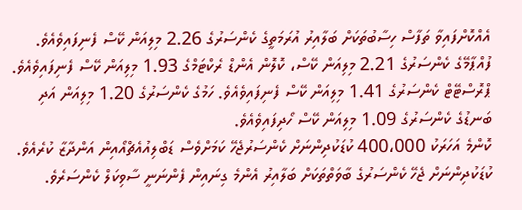އެއްކޮށްފައިވާ ތަފާސް ހިސާބުތަކަށް ބަލާއިރު އުރަމަތީގެ ކެންސަރުގެ 2.26 މިލިއަން ކޭސް ފެނިފައިވެއެވެ. ފުއްޕާމޭގެ ކެންސަރުގެ 2.21 މިލިއަން ކޭސް، ކޮލޮން އެންޑް ރެކްޓަމްގެ 1.93 މިލިއަން ކޭސް ފެނިފައިވެއެވެ. ޕްރޮސްޓޭޓް ކެންސަރުގެ 1.41 މިލިއަން ކޭސް ފެނިފައިވެއެވެ. ހަމުގެ ކެންސަރުގެ 1.20 މިލިއަން އަދި ބަނޑުގެ ކެންސަރުގެ 1.09 މިލިއަން ކޭސް ހޯދިފައިވެއެވެ.
ކޮންމެ އަހަރަކު 400،000 ކުޑަކުދިންނަށް ކެންސަރުޖެހޭ ކަމަށްވެސް ޑަބްލިއުއެޗްއޯއިން އަންދާޒާ ކުރެއެވެ. ކުޑަކުދިންނަށް ޖެހޭ ކެންސަރުގެ ބާވަތްތަކަށް ބަލާއިރު އެންމެ ގިނައިން ފެންނަނީ ސާވިކަލް ކެންސަރެވެ.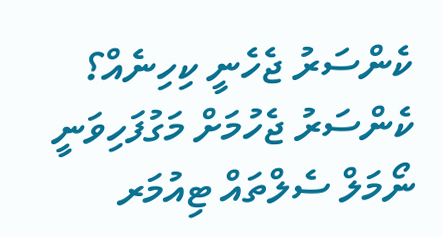ކެންސަރު ޖެހެނީ ކިހިނެއް؟
ކެންސަރު ޖެހުމަށް މަގުފަހިވަނީ ނޯމަލް ސެލްތައް ޓިއުމަރ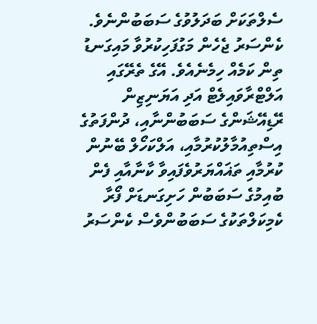ސެލްތަކަށް ބަދަލުވުގެ ސަބަބުންނެވެ. ކެންސަރު ޖެހެން މަގުފަހިކުރުވާ މައިގަނޑު ތިން ކަމެއް ހިމެނެއެވެ. އޭގެ ތެރޭގައި އަލްޓްރާވައިލެޓް އަދި އަޔަނިޒިން ރޭޑިއޭޝަންގެ ސަބަބުންނާއި، ދުންފަތުގެ އިސްތިއުމާލުކުރުމާއި، އަލްކަހޯލް ބޭނުން ކުރުމާއި ތަޣައްޔަރުވެފައިވާ ކާނާއާއި ފެން ބުއިމުގެ ސަބަބުން ހަށިގަނޑަށް ފޯރާ ކެމިކަލްތަކުގެ ސަބަބުންވެސް ކެންސަރު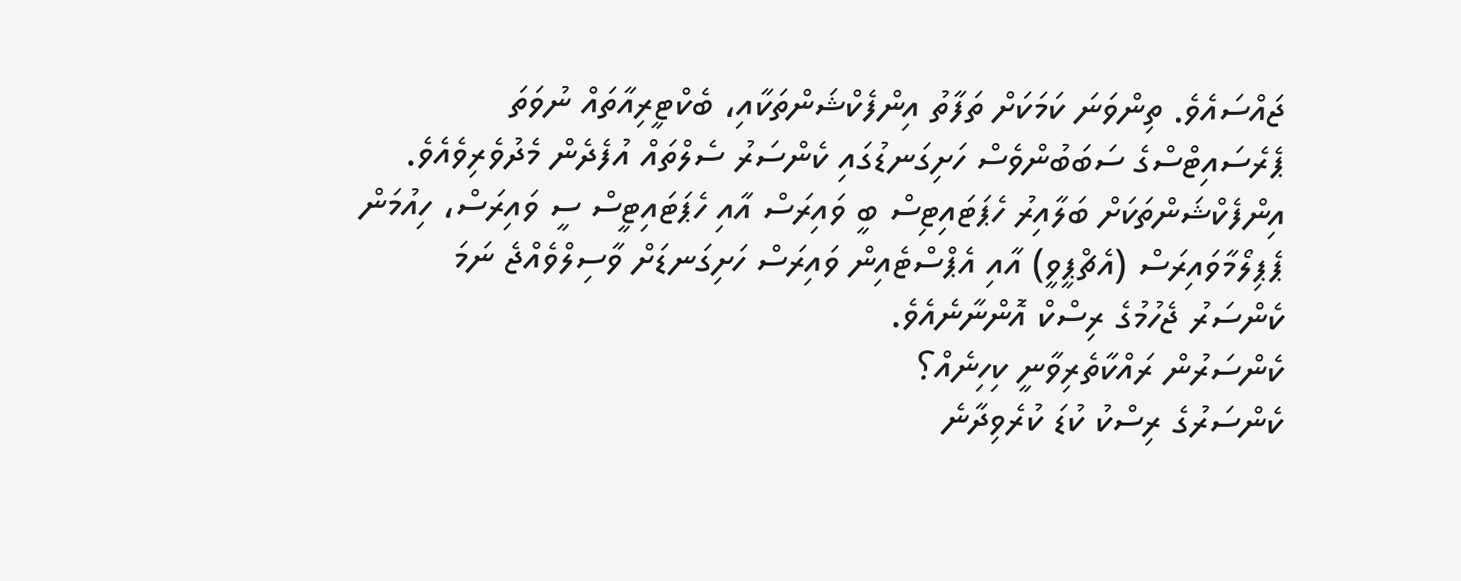ޖައްސައެވެ. ތިންވަނަ ކަމަކަށް ތަފާތު އިންފެކްޝަންތަކާއި، ބެކްޓީރިއާތައް ނުވަތަ ޕެރެސައިޓްސްގެ ސަބަބުންވެސް ހަށިގަނޑުގައި ކެންސަރު ސެލްތައް އުފެދެން މެދުވެރިވެއެވެ.
އިންފެކްޝަންތަކަށް ބަލާއިރު ހެޕަޓައިޓިސް ބީ ވައިރަސް އާއި ހެޕަޓައިޓީސް ސީ ވައިރަސް، ހިއުމަން ޕެޕިލޯމާވައިރަސް (އެޗްޕީވީ) އާއި އެޕްސްޓެއިން ވައިރަސް ހަށިގަނޑަށް ވާސިލްވެއްޖެ ނަމަ ކެންސަރު ޖެހުމުގެ ރިސްކް އޮންނާނެއެވެ.
ކެންސަރުން ރައްކާތެރިވާނީ ކިހިނެއް؟
ކެންސަރުގެ ރިސްކު ކުޑަ ކުރެވިދާނެ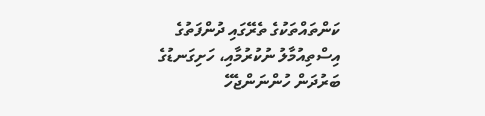ކަންތައްތަކުގެ ތެރޭގައި ދުންފަތުގެ އިސްތިއުމާލު ނުކުރުމާއި، ހަށިގަނޑުގެ ބަރުދަން ހުންނަންޖެހޭ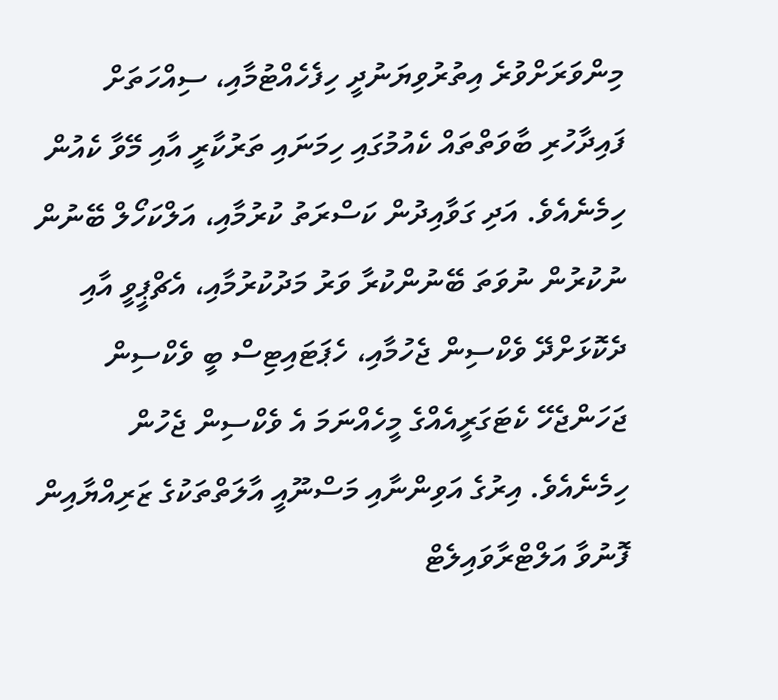މިންވަރަށްވުރެ އިތުރުވިޔަނުދީ ހިފެހެއްޓުމާއި، ސިއްހަތަށް ފައިދާހުރި ބާވަތްތައް ކެއުމުގައި ހިމަނައި ތަރުކާރީ އާއި މޭވާ ކެއުން ހިމެނެއެވެ. އަދި ގަވާއިދުން ކަސްރަތު ކުރުމާއި، އަލްކަހޯލް ބޭނުން ނުކުރުން ނުވަތަ ބޭނުންކުރާ ވަރު މަދުކުރުމާއި، އެޗްޕީވީ އާއި ދެކޮޅަށްދޭ ވެކްސިން ޖެހުމާއި، ހެޕަޓައިޓިސް ބީ ވެކްސިން ޖަހަންޖެހޭ ކެޓަގަރީއެއްގެ މީހެއްނަމަ އެ ވެކްސިން ޖެހުން ހިމެނެއެވެ. އިރުގެ އަވިންނާއި މަސްނޫއީ އާލަތްތަކުގެ ޒަރިއްޔާއިން ފޮނުވާ އަލްޓްރާވައިލެޓް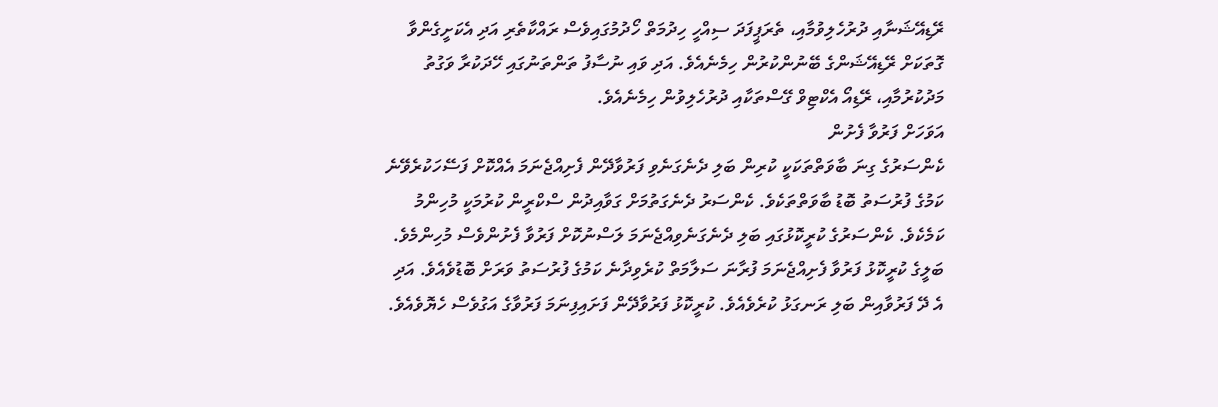ރޭޑިއޭޝަނާއި ދުރުހެލިވުމާއި، ތެރަޕީފަދަ ސިއްހީ ހިދުމަތް ހޯދުމުގައިވެސް ރައްކާތެރި އަދި އެކަށީގެންވާ ގޮތަކަށް ރޭޑިއޭޝަންގެ ބޭނުންކުރުން ހިމެނެއެވެ. އަދި ވައި ނުސާފު ތަންތަނުގައި ހޭދަކުރާ ވަގުތު މަދުކުރުމާއި، ރޭޑިއޯ އެކްޓިވް ގޭސްތަކާއި ދުރުހެލިވުން ހިމެނެއެވެ.
އަވަހަށް ފަރުވާ ފެށުން
ކެންސަރުގެ ގިނަ ބާވަތްތަކަކީ ކުރިން ބަލި ދެނެގަނެވި ފަރުވާދޭން ފެށިއްޖެނަމަ އެއްކޮށް ފަސޭހަކުރެވޭނެ ކަމުގެ ފުރުސަތު ބޮޑު ބާވަތްތަކެވެ. ކެންސަރު ދެނެގަތުމަށް ގަވާއިދުން ސްކްރީން ކުރުމަކީ މުހިންމު ކަމެކެވެ. ކެންސަރުގެ ކުރީކޮޅުގައި ބަލި ދެނެގަނެވިއްޖެނަމަ ލަސްނުކޮށް ފަރުވާ ފެށުންވެސް މުހިންމެވެ. ބަލީގެ ކުރީކޮޅު ފަރުވާ ފެށިއްޖެނަމަ ފުރާނަ ސަލާމަތް ކުރެވިދާނެ ކަމުގެ ފުރުސަތު ވަރަށް ބޮޑުވެއެވެ. އަދި އެ ދޭ ފަރުވާއިން ބަލި ރަނގަޅު ކުރެވެއެވެ. ކުރީކޮޅު ފަރުވާދޭން ފަށައިފިނަމަ ފަރުވާގެ އަގުވެސް ހެޔޮވެއެވެ.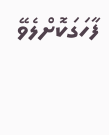ފާހަގަކޮށްލެވޭ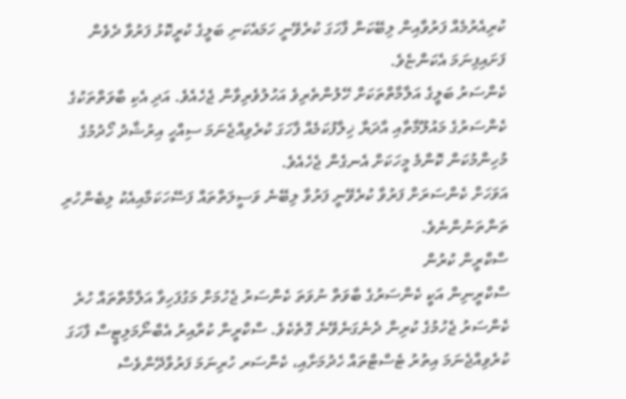ކުރިއެރުމެއް ފަރުވާއިން ލިބޭކަން ފާހަގަ ކުރެވޭނީ ހަމައެކަނި ބަލީގެ ކުރީކޮޅު ފަރުވާ ދެވެން ފަށައިފިނަމަ އެކަންޏެވެ.
ކެންސަރު ބަލީގެ އަލާމާތްތަކަށް ހޭލުންތެރިވެ އަހުލުވެރިވާން ޖެހެއެވެ. އަދި އެކި ބާވަތްތަކުގެ ކެންސަރުގެ މައުލޫމާތާއި އާދަޔާ ޚިލާފުކަމެއް ފާހަގަ ކުރެވިއްޖެނަމަ ސިއްހީ އިރުޝާދު ހޯދުމުގެ މުހިންމުކަން ކޮންމެ މީހަކަށް އެނގެން ޖެހެއެވެ.
އަވަހަށް ކެންސަރަށް ފަރުވާ ކުރެވޭނީ ފަރުވާ ލިބޭނެ ވަސީލަތްތައް ފަސޭހަކަމާއިއެކު ލިބެންހުރި ތަންތަނުންނެވެ.
ސްކްރީން ކުރުން
ސްކްރީނިން އަކީ ކެންސަރުގެ ބާވަތް ނުވަތަ ކެންސަރު ޖެހުމަށް މަގުފަހިވާ އަލާމާތްތައް ހުރެ ކެންސަރު ޖެހުމުގެ ކުރިން ދެނެގަނެވޭނެ ގޮތެކެވެ. ސްކްރީން ކުރާއިރު އެބްނޯމަލިޓީސް ފާހަގަ ކުރެވިއްޖެނަމަ އިތުރު ޓެސްޓްތައް ހެދުމަށާއި، ކެންސަރ ހުރިނަމަ ފަރުވާދޭންވެސް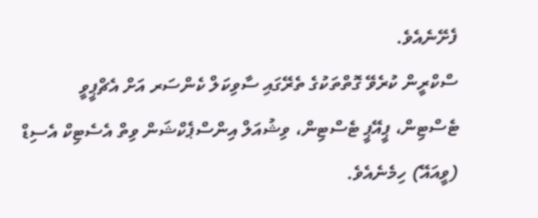ފެށޭނެއެވެ.
ސްކްރީން ކުރެވޭ ގޮތްތަކުގެ ތެރޭގައި ސާވިކަލް ކެންސަރ އަށް އެޗްޕީވީ ޓެސްޓިން، ޕީއޭޕީ ޓެސްޓިން، ވިޝުއަލް އިންސްޕެކްޝަން ވިތް އެސެޓިކް އެސިޑް (ވީއައޭ) ހިމެނެއެވެ.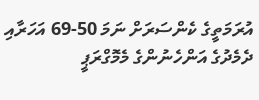އުރަމަތީގެ ކެންސަރަށް ނަމަ 50-69 އަހަރާއި ދެމެދުގެ އަންހެނުންގެ މެމޮގްރަޕީ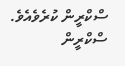ސްކްރީން ކުރެވެއެވެ.
ސްކްރީން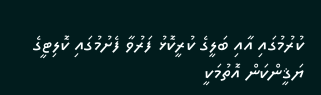ކުރުމުގައި އާއި ބަލީގެ ކުރީކޮޅު ފަރުވާ ފެށުމުގައި ކޮލިޓީގެ ޔަޤީންކަން އޮތުމަކީ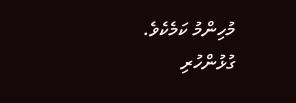މުހިންމު ކަމެކެވެ.
ގުޅުންހުރި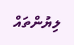ލިޔުންތައް